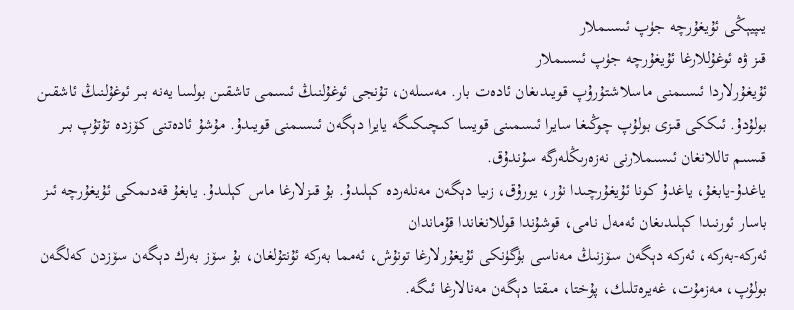يىپيېڭى ئۇيغۇرچە جۈپ ئىسىملار
قىز ۋە ئوغۇللارغا ئۇيغۇرچە جۈپ ئىسىملار
ئۇيغۇرلاردا ئىسىمنى ماسلاشتۇرۇپ قويىدىغان ئادەت بار. مەسىلەن، تۇنجى ئوغۇلنىڭ ئىسمى تاشقىن بولسا يەنە بىر ئوغۇلنىڭ ئاشقىن بولۇدۇ. ئىككى قىزى بولۇپ چوڭىغا سايرا ئىسمىنى قويسا كىچىكىگە يايرا دېگەن ئىسىمنى قويىدۇ. مۇشۇ ئادەتنى كۆزدە تۇتۇپ بىر قىسىم تاللانغان ئىسىملارنى نەزەرىڭلەرگە سۇندۇق.
ياغدۇ-يابغۇ، ياغدۇ كونا ئۇيغۇرچىدا نۇر، يورۇق، زىيا دېگەن مەنلەردە كېلىدۇ. بۇ قىزلارغا ماس كېلىدۇ. يابغۇ قەدىمكى ئۇيغۇرچە ئىز باسار ئورنىدا كېلىدىغان ئەمەل نامى، قوشۇندا قوللانغاندا قۇماندان
ئەركە-بەركە، ئەركە دېگەن سۆزنىڭ مەناسى بۈگۈنكى ئۇيغۇرلارغا تونۇش، ئەمما بەركە ئۇنتۇلغان، بۇ سۆز بەرك دېگەن سۆزدن كەلگەن بولۇپ، مەزمۇت، غەيرەتلىك، پۇختا، مىقتا دېگەن مەنالارغا ئىگە.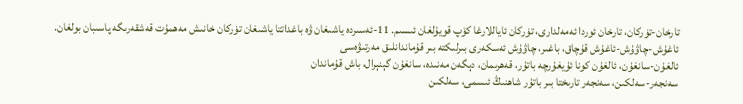تارخان-تۈركان، تارخان ئوردا ئەمەلدارى، تۈركان ئاياللارغا كۆپ قويۇلغان ئىسىم. 11-ئەسىردە ياشىغان ۋە باغداتتا ياشىغان تۈركان خانىش مەھمۇت قەشقەرىگە پاسىبان بولغان.
ئاغۇش-چاۋۇش-ئاغۇش قۇچاق، باغىر، چاۋۇش ئەسكەرى بىرلىكتە بىر قۇماندانلىق مەرتىۋەسى
ئالغۇن-سانغۇن، ئالغۇن كونا ئۇيغۇرچە باتۇر، قەھرىمان، دېگەن مەنىدە، سانغۇن گېنېرال، باش قۇماندان
سەنجەر-سەلكىن، سەنجەر تارىختا بىر باتۇر شاھنىڭ ئىسمى، سەلكىن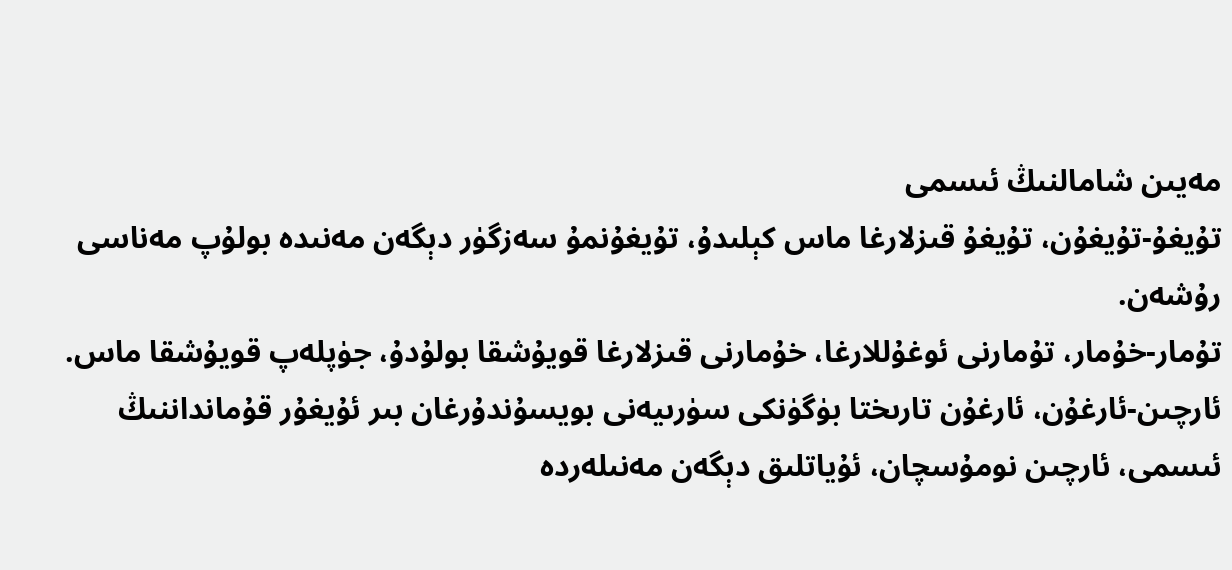مەيىن شامالنىڭ ئىسمى
تۇيغۇ-تۇيغۇن، تۇيغۇ قىزلارغا ماس كېلىدۇ، تۇيغۇنمۇ سەزگۈر دېگەن مەنىدە بولۇپ مەناسى رۇشەن.
تۇمار-خۇمار، تۇمارنى ئوغۇللارغا، خۇمارنى قىزلارغا قويۇشقا بولۇدۇ، جۈپلەپ قويۇشقا ماس.
ئارچىن-ئارغۇن، ئارغۇن تارىختا بۈگۈنكى سۈرىيەنى بويسۇندۇرغان بىر ئۇيغۇر قۇمانداننىڭ ئىسمى، ئارچىن نومۇسچان، ئۇياتلىق دېگەن مەنىلەردە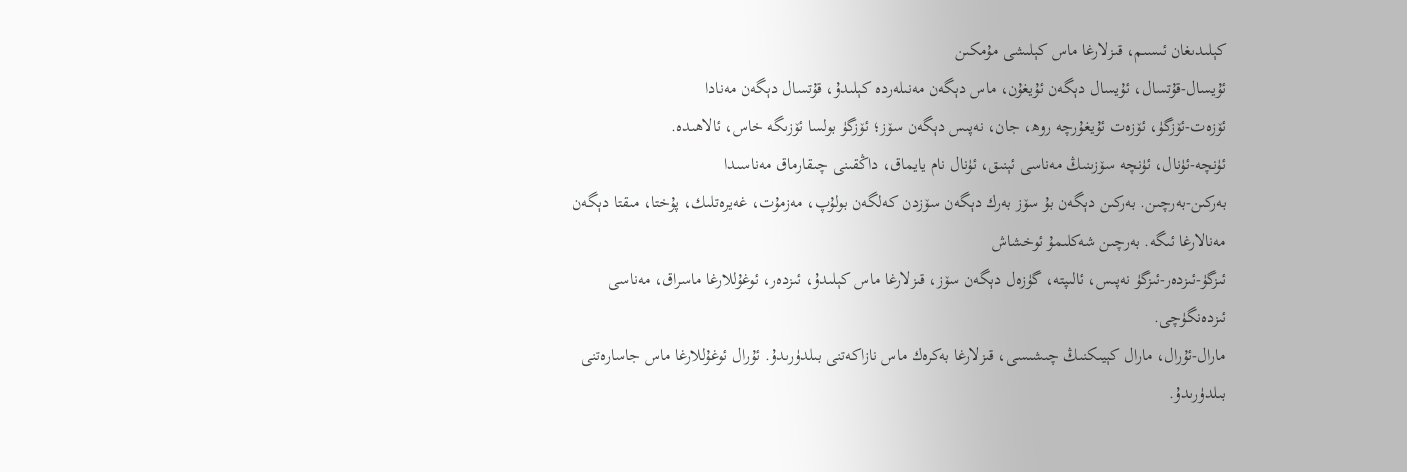كېلىدىغان ئىسىم، قىزلارغا ماس كېلىشى مۇمكىن
ئۇيسال-قۇتسال، ئۇيسال دېگەن ئۇيغۇن، ماس دېگەن مەنىلەردە كېلىدۇ، قۇتسال دېگەن مەنادا
ئۆزەت-ئۆزگۈ، ئۆزەت ئۇيغۇرچە روھ، جان، نەپىس دېگەن سۆز؛ ئۆزگۈ بولسا ئۆزىگە خاس، ئالاھىدە.
ئۈنچە-ئۈنال، ئۈنچە سۆزىنىڭ مەناسى ئېنىق، ئۈنال نام يايماق، داڭقىنى چىقارماق مەناسىدا
بەركىن-بەرچىن. بەركىن دېگەن بۇ سۆز بەرك دېگەن سۆزدن كەلگەن بولۇپ، مەزمۇت، غەيرەتلىك، پۇختا، مىقتا دېگەن مەنالارغا ئىگە. بەرچىن شەكلىمۇ ئوخشاش
ئىزگۈ-ئىزدەر-ئىزگۈ نەپىس، ئالىپتە، گۈزەل دېگەن سۆز، قىزلارغا ماس كېلىدۇ، ئىزدەر، ئوغۇللارغا ماسراق، مەناسى ئىزدەنگۈچى.
مارال-ئۇرال، مارال كېيىكنىڭ چىشىسى، قىزلارغا بەكرەك ماس نازاكەتنى بىلدۈرىدۇ. ئۇرال ئوغۇللارغا ماس جاسارەتنى بىلدۈرىدۇ.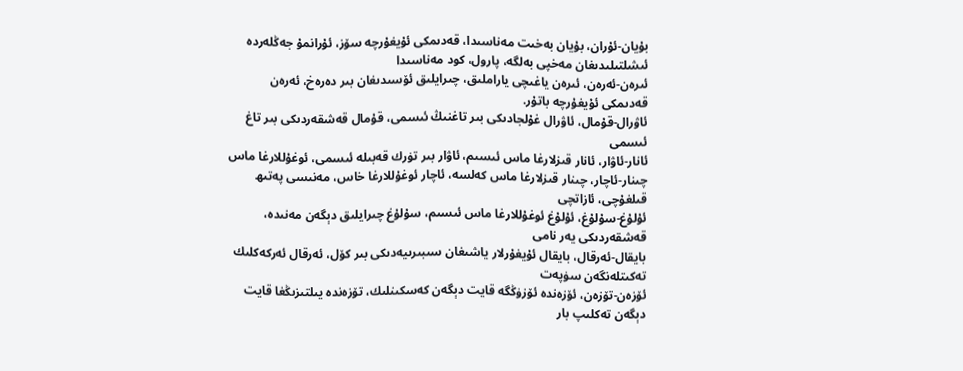بۇيان-ئۇران، بۇيان بەخىت مەناسىدا، قەدىمكى ئۇيغۇرچە سۆز، ئۇرانمۇ جەڭلەردە ئىشلتىلىدىغان مەخپى بەلگە، پارول، كود مەناسىدا
ئىرەن-ئەرەن، ئىرەن ياغىچى ياراملىق، چىرايلىق ئۆسىدىغان بىر دەرەخ، ئەرەن قەدىمكى ئۇيغۇرچە باتۇر.
ئاۋرال-قۇمال، ئاۋرال غۇلجادىكى بىر تاغنىڭ ئىسمى، قۇمال قەشقەردىكى بىر تاغ ئىسمى
ئانار-ئاۋار، ئانار قىزلارغا ماس ئىسىم، ئاۋار بىر تۈرك قەبىلە ئىسمى، ئوغۇللارغا ماس
چىنار-ئاچار، چىنار قىزلارغا ماس كەلسە، ئاچار ئوغۇللارغا خاس، مەنىسى پەتىھ قىلغۇچى، ئازاتچى
ئۇلۇغ-سۇلۇغ، ئۇلۇغ ئوغۇللارغا ماس ئىسىم، سۇلۇغ چىرايلىق دېگەن مەنىدە، قەشقەردىكى يەر نامى
بايقال-ئەرقال، بايقال ئۇيغۇرلار ياشىغان سىبىرىيەدىكى بىر كۆل، ئەرقال ئەركەكلىك تەكىتلەنگەن سۈپەت
ئۆزەن-تۆزەن، ئۆزەندە ئۆزۈڭگە قايت دېگەن كەسكىنلىك، تۆزەندە يىلتىزىڭغا قايت دېگەن تەكلىپ بار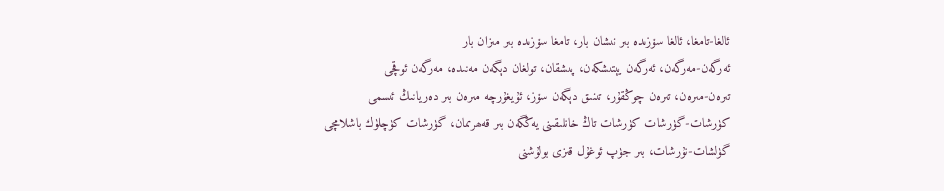ئالغا-تامغا، ئالغا سۆزىدە بىر نىشان بار، تامغا سۆزىدە بىر مىزان بار
ئەرگەن-مەرگەن، ئەرگەن يېتىشكەن، پىشقان، تولغان دېگەن مەنىدە، مەرگەن ئوقچى
تىرەن-مىرەن، تىرەن چوڭقۇر، تىنىق دېگەن سۆز، ئۇيغۇرچە مىرەن بىر دەريانىڭ ئىسمى
كۈرشات-گۈرشات كۈرشات تاڭ خانلىقىنى يەڭگەن بىر قەھرىمان، گۈرشات كۈچلۈك باشلامچى
گۈلشات-نۇرشات، بىر جۈپ ئوغۇل قىزى بولۇشنى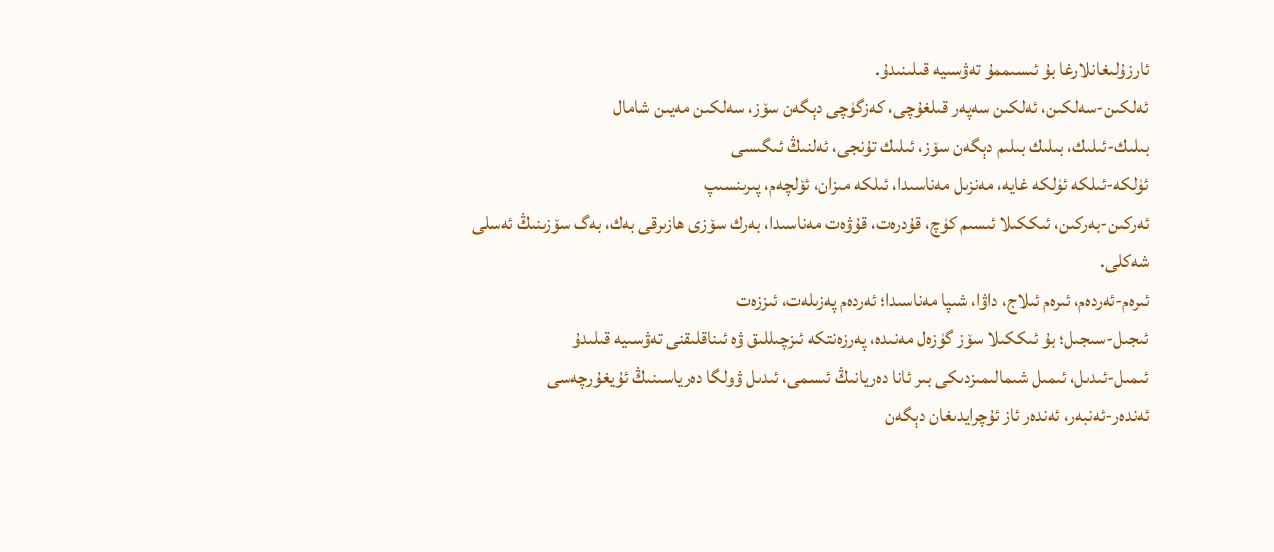ئارزۇلىغانلارغا بۇ ئىسىممۇ تەۋسىيە قىلىنىدۇ.
ئەلكىن-سەلكىن، ئەلكىن سەپەر قىلغۇچى، كەزگۈچى دېگەن سۆز، سەلكىن مەيىن شامال
بىلىك-ئىلىك، بىلىك بىلىم دېگەن سۆز، ئىلىك تۇنجى، ئەلنىڭ ئىگىسى
ئۈلكە-ئىلكە ئۈلكە غايە، مەنزىل مەناسىدا، ئىلكە مىزان، ئۆلچەم، پىرىنسىپ
ئەركىن-بەركىن، ئىككىلا ئىسىم كۈچ، قۇدرەت، قۇۋەت مەناسىدا، بەرك سۆزى ھازىرقى بەك، بەگ سۆزىنىڭ ئەسلى شەكلى.
ئىرەم-ئەردەم، ئىرەم ئىلاج، داۋا، شىپا مەناسىدا؛ ئەردەم پەزىلەت، ئىززەت
ئىجىل-سىجىل؛ بۇ ئىككىلا سۆز گۈزەل مەنىدە، پەرزەنتكە ئىزچىللىق ۋە ئىناقلىقنى تەۋسىيە قىلىدۇ
ئىمىل-ئىدىل، ئىمىل شىمالىمىزدىكى بىر ئانا دەريانىڭ ئىسمى، ئىدىل ۋولگا دەرياسىنىڭ ئۇيغۇرچەسى
ئەندەر-ئەنبەر، ئەندەر ئاز ئۇچرايدىغان دېگەن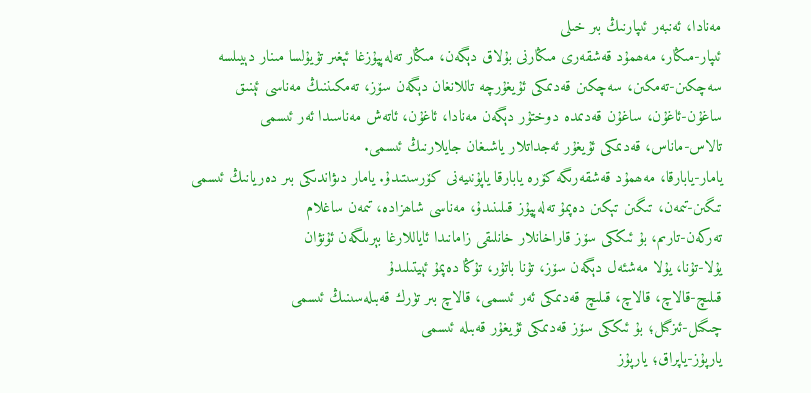مەنادا، ئەنبەر ئىپارنىڭ بىر خىلى
ئىپار-مىڭار، مەھمۇد قەشقەرى مىڭارنى بۇلاق دېگەن، مىڭار تەلەپپۇزغا ئېغىر تۇيۇلسا مىنار دېيىلسە
سەچكىن-تەمكىن، سەچكىن قەدىمكى ئۇيغۇرچە تاللانغان دېگەن سۆز، تەمكىننىڭ مەناسى ئېنىق
ساغۇن-ئاغۇن، ساغۇن قەدىمدە دوختۇر دېگەن مەنادا، ئاغۇن، ئاتەش مەناسىدا ئەر ئىسمى
تالاس-ماناس، قەدىمكى ئۇيغۇر ئەجداتلار ياشىغان جايلارنىڭ ئىسمى.
يامار-يابارقا، مەھمۇد قەشقەرىگە كۆرە يابارقا ياپۇنىيەنى كۆرسىتىدۇ. يامار دىۋاندىكى بىر دەريانىڭ ئىسمى
تىگىن-تىمەن، تىگىن تېكىن دەپمۇ تەلەپپۇز قىلىنىدۇ، مەناسى شاھزادە، تىمەن ساغلام
تەركەن-تارىم، بۇ ئىككى سۆز قاراخانلار خانلىقى زامانىدا ئاياللارغا بېرىلگەن ئۇنۋان
يۇلا-تۇنا، يۇلا مەشئەل دېگەن سۆز، تۇنا باتۇر، تۇڭا دەپمۇ ئېيتىلىدۇ
قىلىچ-قالاچ، قالاچ، قىلىچ قەدىمكى ئەر ئىسمى، قالاچ بىر تۈرك قەبىلەسىنىڭ ئىسمى
چىگىل-ئىزگىل؛ بۇ ئىككى سۆز قەدىمكى ئۇيغۇر قەبىلە ئىسمى
يارپۇز-ياپراق؛ يارپۇز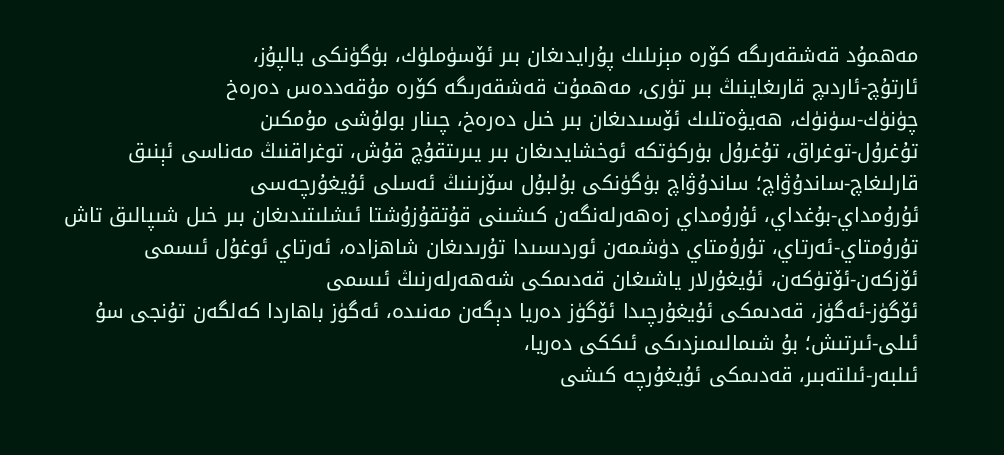مەھمۇد قەشقەرىگە كۆرە مېزىلىك پۇرايدىغان بىر ئۆسۈملۈك، بۈگۈنكى يالپۇز،
ئارتۇچ-ئاردىچ قارىغاينىڭ بىر تۈرى، مەھمۇت قەشقەرىگە كۆرە مۇقەددەس دەرەخ
چۈنۈك-سۈنۈك، ھەيۋەتلىك ئۆسىدىغان بىر خىل دەرەخ، چىنار بولۇشى مۇمكىن
تۇغرۇل-توغراق، تۇغرۇل بۈركۈتكە ئوخشايدىغان بىر يىرىتقۇچ قۇش، توغراقنىڭ مەناسى ئېنىق
قارلىغاچ-ساندۇۋاچ؛ ساندۇۋاچ بۈگۈنكى بۇلبۇل سۆزىنىڭ ئەسلى ئۇيغۇرچەسى
ئۇرۇمداي-بۇغداي، ئۇرۇمداي زەھەرلەنگەن كىشىنى قۇتقۇزۇشتا ئىشلىتىدىغان بىر خىل شىپالىق تاش
تۇرۇمتاي-ئەرتاي، تۇرۇمتاي دۈشمەن ئوردىسىدا تۇرىدىغان شاھزادە، ئەرتاي ئوغۇل ئىسمى
ئۆزكەن-ئۆتۈكەن، ئۇيغۇرلار ياشىغان قەدىمكى شەھەرلەرنىڭ ئىسمى
ئۆگۈز-ئەگۈز، قەدىمكى ئۇيغۇرچىدا ئۆگۈز دەريا دېگەن مەنىدە، ئەگۈز باھاردا كەلگەن تۇنجى سۇ
ئىلى-ئىرتىش؛ بۇ شىمالىمىزدىكى ئىككى دەريا،
ئىلبەر-ئىلتەبىر، قەدىمكى ئۇيغۇرچە كىشى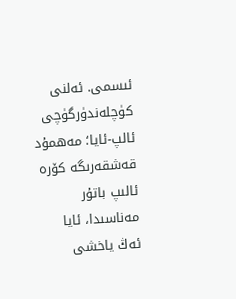ئىسمى. ئەلنى كۈچلەندۈرگۈچى
ئالپ-ئايا؛ مەھمۇد قەشقەرىگە كۆرە ئالىپ باتۇر مەناسىدا، ئايا ئەڭ ياخشى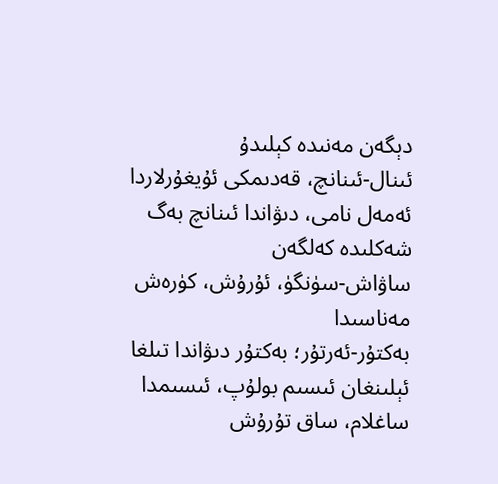دېگەن مەنىدە كېلىدۇ
ئىنال-ئىنانچ، قەدىمكى ئۇيغۇرلاردا ئەمەل نامى، دىۋاندا ئىنانچ بەگ شەكلىدە كەلگەن
ساۋاش-سۈنگۈ، ئۇرۇش، كۈرەش مەناسىدا
بەكتۇر-ئەرتۇر؛ بەكتۇر دىۋاندا تىلغا ئېلىنغان ئىسىم بولۇپ، ئىسىمدا ساغلام، ساق تۇرۇش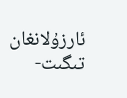ئارزۇلانغان
تىگىت-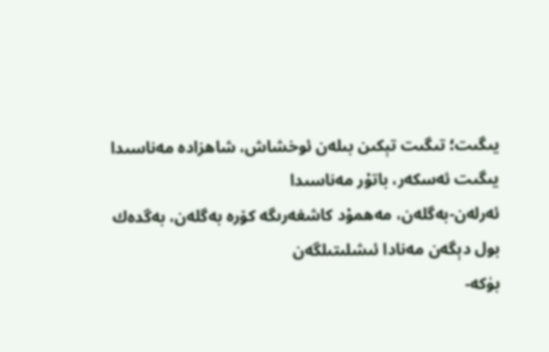يىگىت؛ تىگىت تېكىن بىلەن ئوخشاش، شاھزادە مەناسىدا يىگىت ئەسكەر، باتۇر مەناسىدا
ئەرلەن-بەگلەن، مەھمۇد كاشغەرىگە كۆرە بەگلەن، بەگدەك بول دېگەن مەنادا ئىشلىتىلگەن
بۈكە-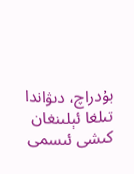بۇدراچ، دىۋاندا تىلغا ئېلىنغان كىشى ئىسمى